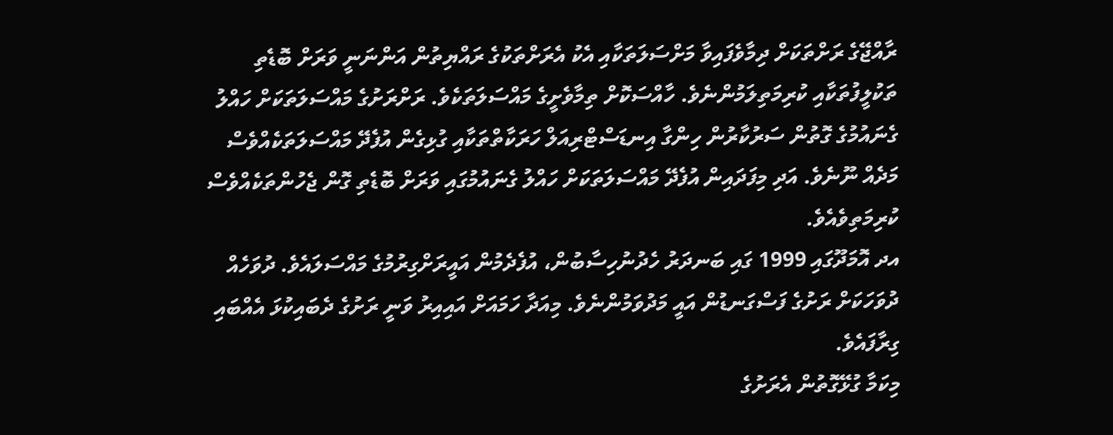ރާއްޖޭގެ ރަށްތަކަށް ދިމާވެފައިވާ މަށްސަލަތަކާއި އެކު އެރަށްތަކުގެ ރައްޔިތުން އަންނަނީ ވަރަށް ބޮޑެތި ތަކުލީފުތަކާއި ކުރިމަތިލަމުންނެވެ. ހާއްސަކޮށް ތިމާވެށީގެ މައްސަލަތަކެވެ. ރަށްރަށުގެ މައްސަލަތަކަށް ހައްލު ގެނައުމުގެ ގޮތުން ސަރުކާރުން ހިންގާ އިނޑަސްޓްރިއަލް ހަރަކާތްތަކާއި ގުޅިގެން އުފެދޭ މައްސަލަތަކެއްވެސް މަދެއް ނޫނެވެ. އަދި މިފަދައިން އުފެދޭ މައްސަލަތަކަށް ހައްލު ގެނައުމުގައި ވަރަށް ބޮޑެތި ގޮން ޖެހުންތަކެއްވެސް ކުރިމަތިވެއެވެ.
އދ އޮމަދޫގައި 1999 ގައި ބަނދަރު ހެދުނުހިސާބުން، އުފެދެމުން އައީރަށްގިރުމުގެ މައްސަލައެވެ. ދުވަހެއް ދުވަހަކަށް ރަށުގެ ފަސްގަނޑުން އައީ މަދުވަމުންނެވެ. މިއަދާ ހަމައަށް އައިއިރު ވަނީ ރަށުގެ ދެބައިކުޅަ އެއްބައި ގިރާފައެވެ.
މިކަމާ ގުޅޭގޮތުން އެރަށުގެ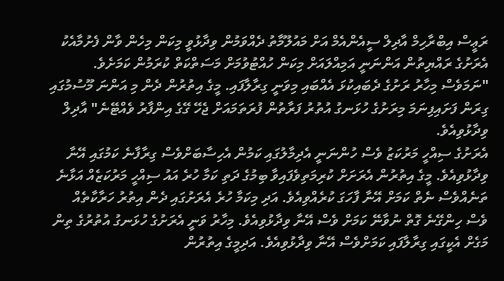ރަޢީސް އިބްރާހިމް އާދިލް ސީއެންއެމް އަށް މައުލޫމާތު ދެއްވަމުން ވިދާޅުވީ މިކަން މިހެން ވާން ފެށުމާއެކު އެރަށުގެ ރައްޔިތުން އަންނަނީ އަމިއްލައަށް މިކަން ހުއްޓުވުމަށް މަސަތްކަތް ކުރަމުން ކަމަށެވެ.
"ނަމަވެސް މިހާރު ރަށުގެ ދެބައިކުޅަ އެއްބައި މިވަނީ ގިރާލާފައި. މީގެ އިތުރުން ދެން މި އަންނަ މޫސުމުގައި ގިރަން ފަށައިފިނަމަ މިރަށުގެ ހުޅަނގު އުތުރު ފަރާތުން ފުރަތަމައަށް ޖެހޭ ގޭގެ އިންފާރު ވެއްޓޭނެ" އާދިލް ވިދާޅުވިއެވެ.
އެރަށުގެ ސިއްހީ މަރުކަޒު ވެސް ހުންނަނީ އެދިމާލުގައި ކަމުން އެހިސާބަށްވެސް ގިރާފާނެ ކަމުގައި އޭނާ ވިދާޅުވިއެވެ. މީގެ އިތުރުން އެރަށަށް ކުރިމަތިވެފައިވާ ބިމުގެ ދަތި ކަމާ ހުރެ އައު ސިއްހީ މަރުކަޒެއް އަޅާނެ ތަނެއްވެސް ނެތް ކަމަށް އޭނާ ފާހަގަ ކުރެއްވިއެވެ. އަދި މިކަމާ ހުރެ އެރަށުގައި ދެން އިތުރު ހަރާކާތެއް ވެސް ހިންގޭނެ ގޮތް ނުވާނޭ ކަމަށް ވެސް އޭނާ ވިދާޅުވިއެވެ. މިހާރު ވަނީ އެރަށުގެ ހުޅަނގު އުތުރުގެ ތިން މަގެށް އެކީގައި ގިރާލާފައި ކަމަށްވެސް އޭނާ ވިދާޅުވިއެވެ. އަދިމީގެ އިތުރުން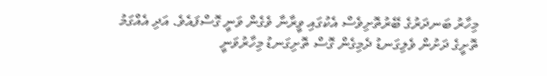މިހާރު ބަނދަރުގެ ބޭރުތޮށިވެސް އެކުގައި ވީރާނާ ވެގެން ވަނީ ގޮސްފައެވެ. އަދި އެއްގަމު ތޮށީގެ ދަށުން ވެލިގަނޑު ދެމިގެން ގޮސް ތޮށިގަނޑު މިހާރުވަނީ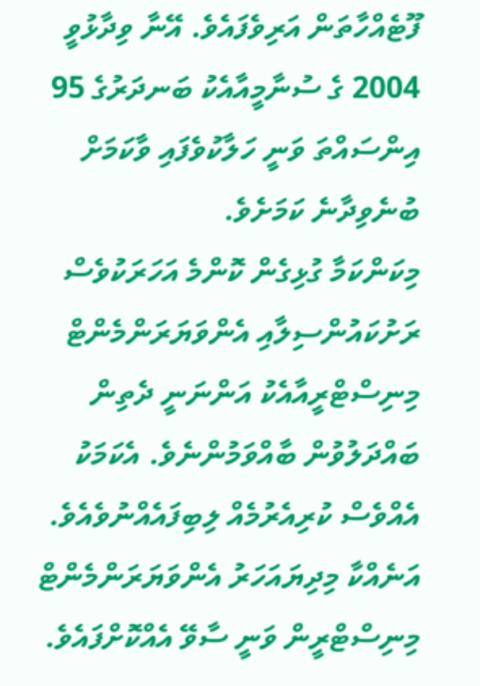ފޫޓެއްހާތަން އަރިވެފައެވެ. އޭނާ ވިދާޅުވީ 2004 ގެ ސުނާމީއާއެކު ބަނދަރުގެ 95 އިންސައްތަ ވަނީ ހަލާކުވެފައި ވާކަމަށް ބުނެވިދާނެ ކަމަށެވެ.
މިކަންކަމާ ގުޅިގެން ކޮންމެ އަހަރަކުވެސް ރަށުކައުންސިލާއި އެންވަޔަރަންމެންޓް މިނިސްޓްރީއާއެކު އަންނަނީ ދެތިން ބައްދަލުވުން ބާއްވަމުންނެވެ. އެކަމަކު އެއްވެސް ކުރިއެރުމެއް ލިބިފައެއްނުވެއެވެ. އަނެއްކާ މިދިޔައަހަރު އެންވަޔަރަންމެންޓް މިނިސްޓްރީން ވަނީ ސާވޭ އެއްކޮށްފައެވެ.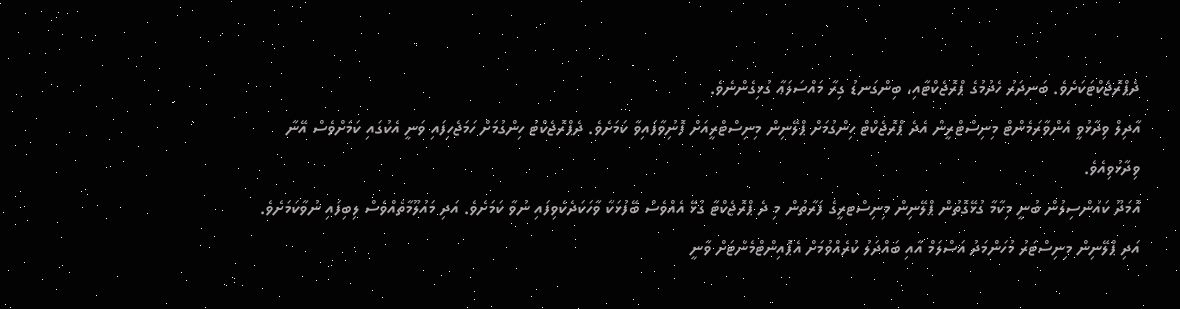ދެޕްރޮޖެކްޓަކަށެވެ. ބަނދަރު ހެދުމުގެ ޕްރޮޖެކްޓާއި، ބިންގަނޑު ގިރާ މައްސަލަޢާ ގުޅިގެންނެވެ.
އާދިލް ވިދާޅުވީ އެންވާރަމެންޓް މިނިސްޓްރީން އެދެ ޕްރޮޖެކްޓް ހިންގުމަށް ޕްލޭނިން މިނިސްޓްރީއަށް ފޮނިުވާފައިވާ ކަމަށެވެ. ދެޕްރޮޖެކްޓު ހިންގުމަށް ހަމަޖެހިފައި ވަނީ އެކުގައި ކަމަށްވެސް އޭނާ ވިދާޅުވިއެވެ.
އޮމަދޫ ކައުންސިލުން ބުނީ މިކާމާ ގުޅޭގޮތުން ޕްލޭނިން މިނިސްޓރީގެ ފަރާތުން މި ދެ ޕްރޮޖެކްޓާ ގުޅޭ އެއްވެސް ބޭފުޅަކާ ވާހަކަދެކެވިފައި ނުވާ ކަމަށެވެ. އަދި މައުލޫމާތެއްވެސް ލިބިފައި ނުވާކަމަށެވެ. އަދި ޕްލޭނިން މިނިސްޓަރު މުހަންމަދު އަސްލަމް އާއި ބައްދަލު ކުރެއްވުމަށް އެޕޮއިންޓްމެންޓަށް ވާނީ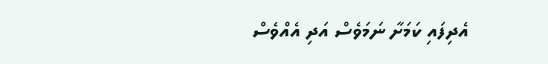އެދިފައި ކަމަށާ ނަމަވެސް އަދި އެއްވެސް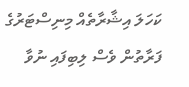ކަހަލަ އިޝާރާތެއް މިނިސްޓަރުގެ ފަރާތުން ވެސް ލިބިފައި ނުވާ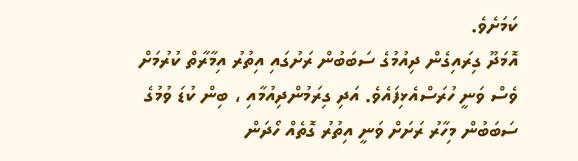ކަމަށެވެ.
އޮމަދޫ ގިރައިގެން ދިއުމުގެ ސަބަބުން ރަށުގައި އިތުރު އިމާރާތް ކުރުމަށް ވެސް ވަނީ ހުރަސްއެޅިފައެވެ. އަދި ގިރަމުންދިއުމާއި ، ބިން ކުޑަ ވުމުގެ ސަބަބުން މިހާރު ރަށަށް ވަނީ އިތުރު ގޮތެއް ހޯދަން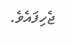ޖެހިފައެވެ.